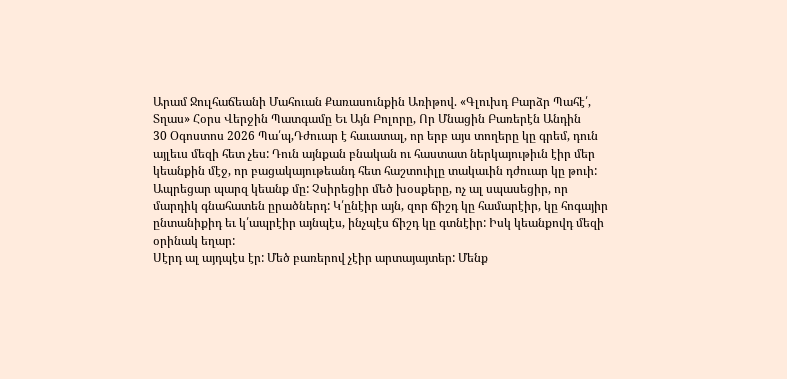Արամ Ջուլհաճեանի Մահուան Քառասունքին Առիթով. «Գլուխդ Բարձր Պահէ՛, Տղաս» Հօրս Վերջին Պատգամը Եւ Այն Բոլորը, Որ Մնացին Բառերէն Անդին
30 Օգոստոս 2026 Պա՛պ,Դժուար է հաւատալ, որ երբ այս տողերը կը գրեմ, դուն այլեւս մեզի հետ չես: Դուն այնքան բնական ու հաստատ ներկայութիւն էիր մեր կեանքին մէջ, որ բացակայութեանդ հետ հաշտուիլը տակաւին դժուար կը թուի:
Ապրեցար պարզ կեանք մը: Չսիրեցիր մեծ խօսքերը, ոչ ալ սպասեցիր, որ մարդիկ գնահատեն ըրածներդ: Կ՛ընէիր այն, զոր ճիշդ կը համարէիր, կը հոգայիր ընտանիքիդ եւ կ՛ապրէիր այնպէս, ինչպէս ճիշդ կը գտնէիր: Իսկ կեանքովդ մեզի օրինակ եղար:
Սէրդ ալ այդպէս էր: Մեծ բառերով չէիր արտայայտեր: Մենք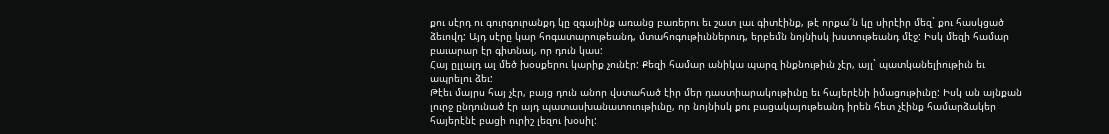քու սէրդ ու գուրգուրանքդ կը զգայինք առանց բառերու եւ շատ լաւ գիտէինք, թէ որքա՜ն կը սիրէիր մեզ` քու հասկցած ձեւովդ: Այդ սէրը կար հոգատարութեանդ, մտահոգութիւններուդ, երբեմն նոյնիսկ խստութեանդ մէջ: Իսկ մեզի համար բաւարար էր գիտնալ, որ դուն կաս:
Հայ ըլլալդ ալ մեծ խօսքերու կարիք չունէր: Քեզի համար անիկա պարզ ինքնութիւն չէր, այլ` պատկանելիութիւն եւ ապրելու ձեւ:
Թէեւ մայրս հայ չէր, բայց դուն անոր վստահած էիր մեր դաստիարակութիւնը եւ հայերէնի իմացութիւնը: Իսկ ան այնքան լուրջ ընդունած էր այդ պատասխանատուութիւնը, որ նոյնիսկ քու բացակայութեանդ իրեն հետ չէինք համարձակեր հայերէնէ բացի ուրիշ լեզու խօսիլ: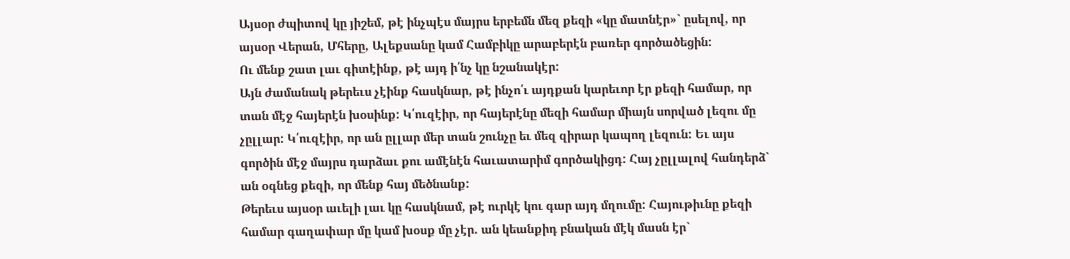Այսօր ժպիտով կը յիշեմ, թէ ինչպէս մայրս երբեմն մեզ քեզի «կը մատնէր»` ըսելով, որ այսօր Վերան, Մհերը, Ալեքսանը կամ Համբիկը արաբերէն բառեր գործածեցին:
Ու մենք շատ լաւ գիտէինք, թէ այդ ի՛նչ կը նշանակէր:
Այն ժամանակ թերեւս չէինք հասկնար, թէ ինչո՛ւ այդքան կարեւոր էր քեզի համար, որ տան մէջ հայերէն խօսինք: Կ՛ուզէիր, որ հայերէնը մեզի համար միայն սորված լեզու մը չըլլար: Կ՛ուզէիր, որ ան ըլլար մեր տան շունչը եւ մեզ զիրար կապող լեզուն: Եւ այս գործին մէջ մայրս դարձաւ քու ամէնէն հաւատարիմ գործակիցդ: Հայ չըլլալով հանդերձ` ան օգնեց քեզի, որ մենք հայ մեծնանք:
Թերեւս այսօր աւելի լաւ կը հասկնամ, թէ ուրկէ կու գար այդ մղումը: Հայութիւնը քեզի համար գաղափար մը կամ խօսք մը չէր. ան կեանքիդ բնական մէկ մասն էր`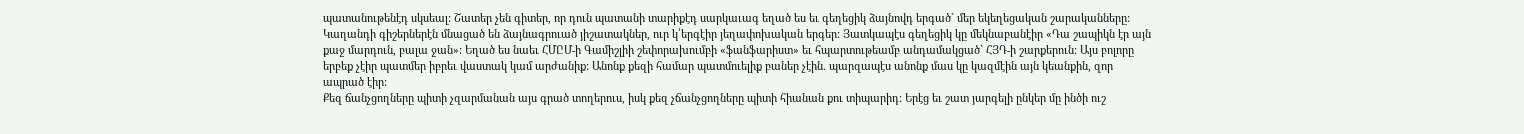պատանութենէդ սկսեալ: Շատեր չեն գիտեր, որ դուն պատանի տարիքէդ սարկաւագ եղած ես եւ գեղեցիկ ձայնովդ երգած` մեր եկեղեցական շարականները: Կաղանդի գիշերներէն մնացած են ձայնագրուած յիշատակներ, ուր կ՛երգէիր յեղափոխական երգեր: Յատկապէս գեղեցիկ կը մեկնաբանէիր «Դա շապիկն էր այն քաջ մարդուն, բալա ջան»: Եղած ես նաեւ ՀՄԸՄ-ի Գամիշլիի շեփորախումբի «ֆանֆարիստ» եւ հպարտութեամբ անդամակցած` ՀՅԴ-ի շարքերուն: Այս բոլորը երբեք չէիր պատմեր իբրեւ վաստակ կամ արժանիք: Անոնք քեզի համար պատմուելիք բաներ չէին. պարզապէս անոնք մաս կը կազմէին այն կեանքին, զոր ապրած էիր:
Քեզ ճանչցողները պիտի չզարմանան այս գրած տողերուս, իսկ քեզ չճանչցողները պիտի հիանան քու տիպարիդ: Երէց եւ շատ յարգելի ընկեր մը ինծի ուշ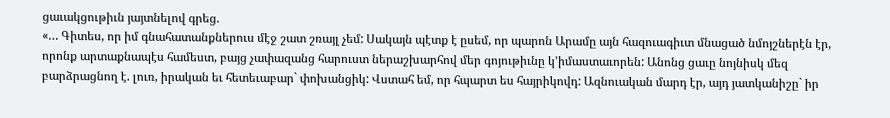ցաւակցութիւն յայտնելով գրեց.
«… Գիտես, որ իմ գնահատանքներուս մէջ շատ շռայլ չեմ: Սակայն պէտք է ըսեմ, որ պարոն Արամը այն հազուագիւտ մնացած նմոյշներէն էր, որոնք արտաքնապէս համեստ, բայց չափազանց հարուստ ներաշխարհով մեր գոյութիւնը կ’իմաստաւորեն: Անոնց ցաւը նոյնիսկ մեզ բարձրացնող է. լուռ, իրական եւ հետեւաբար` փոխանցիկ: Վստահ եմ, որ հպարտ ես հայրիկովդ: Ազնուական մարդ էր, այդ յատկանիշը` իր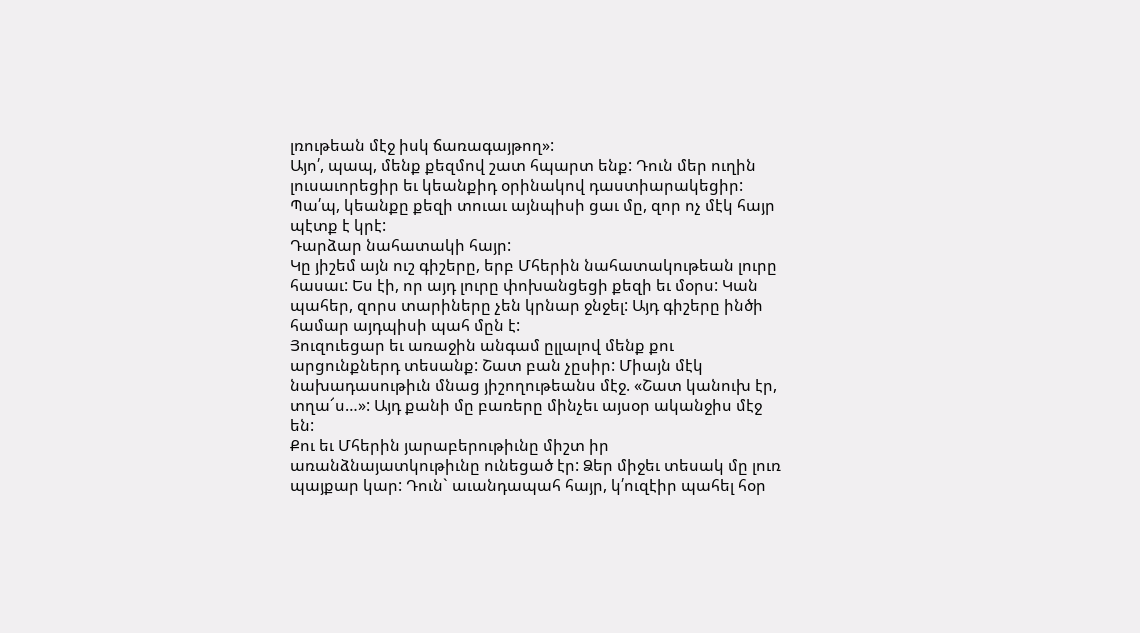լռութեան մէջ իսկ ճառագայթող»:
Այո՛, պապ, մենք քեզմով շատ հպարտ ենք: Դուն մեր ուղին լուսաւորեցիր եւ կեանքիդ օրինակով դաստիարակեցիր:
Պա՛պ, կեանքը քեզի տուաւ այնպիսի ցաւ մը, զոր ոչ մէկ հայր պէտք է կրէ:
Դարձար նահատակի հայր:
Կը յիշեմ այն ուշ գիշերը, երբ Մհերին նահատակութեան լուրը հասաւ: Ես էի, որ այդ լուրը փոխանցեցի քեզի եւ մօրս: Կան պահեր, զորս տարիները չեն կրնար ջնջել: Այդ գիշերը ինծի համար այդպիսի պահ մըն է:
Յուզուեցար եւ առաջին անգամ ըլլալով մենք քու արցունքներդ տեսանք: Շատ բան չըսիր: Միայն մէկ նախադասութիւն մնաց յիշողութեանս մէջ. «Շատ կանուխ էր, տղա՜ս…»: Այդ քանի մը բառերը մինչեւ այսօր ականջիս մէջ են:
Քու եւ Մհերին յարաբերութիւնը միշտ իր առանձնայատկութիւնը ունեցած էր: Ձեր միջեւ տեսակ մը լուռ պայքար կար: Դուն` աւանդապահ հայր, կ՛ուզէիր պահել հօր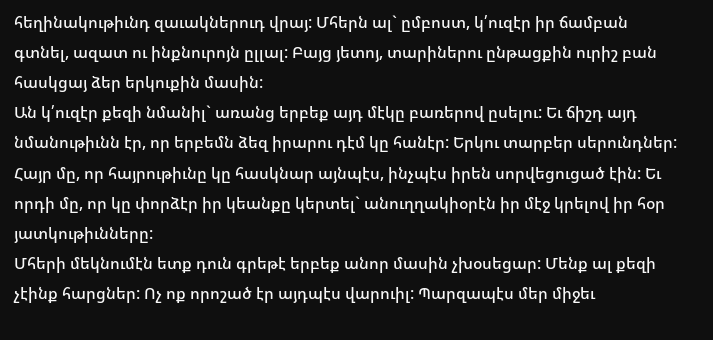հեղինակութիւնդ զաւակներուդ վրայ: Մհերն ալ` ըմբոստ, կ՛ուզէր իր ճամբան գտնել, ազատ ու ինքնուրոյն ըլլալ: Բայց յետոյ, տարիներու ընթացքին ուրիշ բան հասկցայ ձեր երկուքին մասին:
Ան կ՛ուզէր քեզի նմանիլ` առանց երբեք այդ մէկը բառերով ըսելու: Եւ ճիշդ այդ նմանութիւնն էր, որ երբեմն ձեզ իրարու դէմ կը հանէր: Երկու տարբեր սերունդներ: Հայր մը, որ հայրութիւնը կը հասկնար այնպէս, ինչպէս իրեն սորվեցուցած էին: Եւ որդի մը, որ կը փորձէր իր կեանքը կերտել` անուղղակիօրէն իր մէջ կրելով իր հօր յատկութիւնները:
Մհերի մեկնումէն ետք դուն գրեթէ երբեք անոր մասին չխօսեցար: Մենք ալ քեզի չէինք հարցներ: Ոչ ոք որոշած էր այդպէս վարուիլ: Պարզապէս մեր միջեւ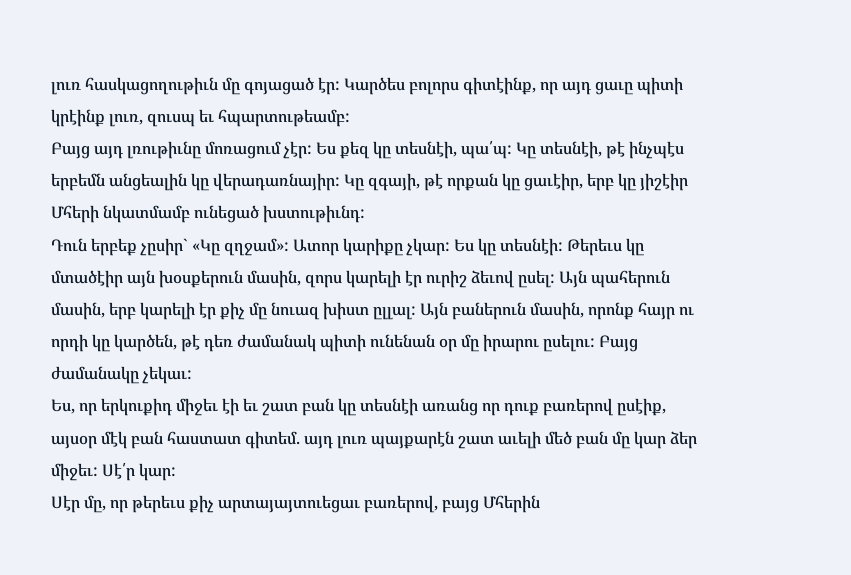լուռ հասկացողութիւն մը գոյացած էր: Կարծես բոլորս գիտէինք, որ այդ ցաւը պիտի կրէինք լուռ, զուսպ եւ հպարտութեամբ:
Բայց այդ լռութիւնը մոռացում չէր: Ես քեզ կը տեսնէի, պա՛պ: Կը տեսնէի, թէ ինչպէս երբեմն անցեալին կը վերադառնայիր: Կը զգայի, թէ որքան կը ցաւէիր, երբ կը յիշէիր Մհերի նկատմամբ ունեցած խստութիւնդ:
Դուն երբեք չըսիր` «Կը զղջամ»: Ատոր կարիքը չկար: Ես կը տեսնէի: Թերեւս կը մտածէիր այն խօսքերուն մասին, զորս կարելի էր ուրիշ ձեւով ըսել: Այն պահերուն մասին, երբ կարելի էր քիչ մը նուազ խիստ ըլլալ: Այն բաներուն մասին, որոնք հայր ու որդի կը կարծեն, թէ դեռ ժամանակ պիտի ունենան օր մը իրարու ըսելու: Բայց ժամանակը չեկաւ:
Ես, որ երկուքիդ միջեւ էի եւ շատ բան կը տեսնէի առանց որ դուք բառերով ըսէիք, այսօր մէկ բան հաստատ գիտեմ. այդ լուռ պայքարէն շատ աւելի մեծ բան մը կար ձեր միջեւ: Սէ՛ր կար:
Սէր մը, որ թերեւս քիչ արտայայտուեցաւ բառերով, բայց Մհերին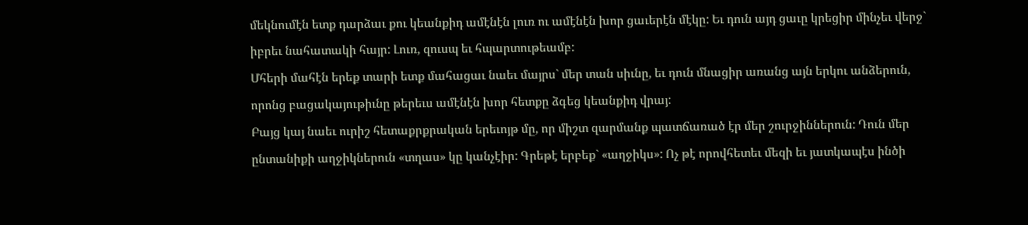մեկնումէն ետք դարձաւ քու կեանքիդ ամէնէն լուռ ու ամէնէն խոր ցաւերէն մէկը: Եւ դուն այդ ցաւը կրեցիր մինչեւ վերջ` իբրեւ նահատակի հայր: Լուռ, զուսպ եւ հպարտութեամբ:
Մհերի մահէն երեք տարի ետք մահացաւ նաեւ մայրս` մեր տան սիւնը, եւ դուն մնացիր առանց այն երկու անձերուն, որոնց բացակայութիւնը թերեւս ամէնէն խոր հետքը ձգեց կեանքիդ վրայ:
Բայց կայ նաեւ ուրիշ հետաքրքրական երեւոյթ մը, որ միշտ զարմանք պատճառած էր մեր շուրջիններուն: Դուն մեր ընտանիքի աղջիկներուն «տղաս» կը կանչէիր: Գրեթէ երբեք` «աղջիկս»: Ոչ թէ որովհետեւ մեզի եւ յատկապէս ինծի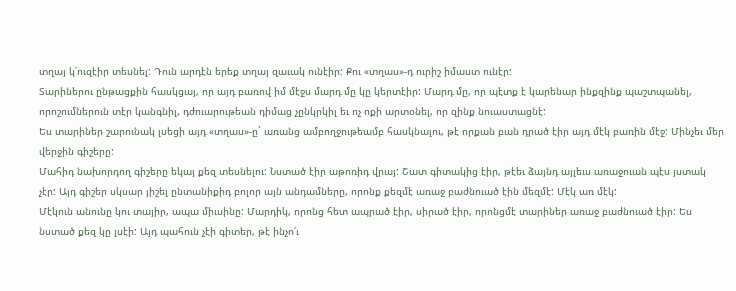տղայ կ՛ուզէիր տեսնել: Դուն արդէն երեք տղայ զաւակ ունէիր: Քու «տղաս»-դ ուրիշ իմաստ ունէր:
Տարիներու ընթացքին հասկցայ, որ այդ բառով իմ մէջս մարդ մը կը կերտէիր: Մարդ մը, որ պէտք է կարենար ինքզինք պաշտպանել, որոշումներուն տէր կանգնիլ, դժուարութեան դիմաց չընկրկիլ եւ ոչ ոքի արտօնել, որ զինք նուաստացնէ:
Ես տարիներ շարունակ լսեցի այդ «տղաս»-ը` առանց ամբողջութեամբ հասկնալու, թէ որքան բան դրած էիր այդ մէկ բառին մէջ: Մինչեւ մեր վերջին գիշերը:
Մահիդ նախորդող գիշերը եկայ քեզ տեսնելու: Նստած էիր աթոռիդ վրայ: Շատ գիտակից էիր, թէեւ ձայնդ այլեւս առաջուան պէս յստակ չէր: Այդ գիշեր սկսար յիշել ընտանիքիդ բոլոր այն անդամները, որոնք քեզմէ առաջ բաժնուած էին մեզմէ: Մէկ առ մէկ:
Մէկուն անունը կու տայիր, ապա միւսինը: Մարդիկ, որոնց հետ ապրած էիր, սիրած էիր, որոնցմէ տարիներ առաջ բաժնուած էիր: Ես նստած քեզ կը լսէի: Այդ պահուն չէի գիտեր, թէ ինչո՛ւ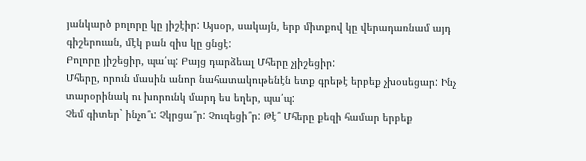յանկարծ բոլորը կը յիշէիր: Այսօր, սակայն, երբ միտքով կը վերադառնամ այդ գիշերուան, մէկ բան զիս կը ցնցէ:
Բոլորը յիշեցիր, պա՛պ: Բայց դարձեալ Մհերը չյիշեցիր:
Մհերը, որուն մասին անոր նահատակութենէն ետք գրեթէ երբեք չխօսեցար: Ինչ տարօրինակ ու խորունկ մարդ ես եղեր, պա՛պ:
Չեմ գիտեր` ինչո՞ւ: Չկրցա՞ր: Չուզեցի՞ր: Թէ՞ Մհերը քեզի համար երբեք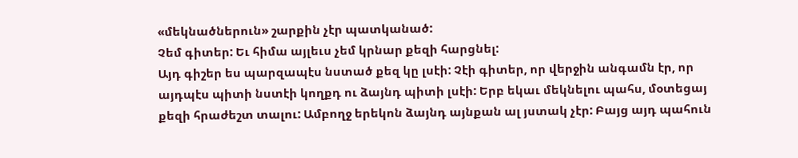«մեկնածներուն» շարքին չէր պատկանած:
Չեմ գիտեր: Եւ հիմա այլեւս չեմ կրնար քեզի հարցնել:
Այդ գիշեր ես պարզապէս նստած քեզ կը լսէի: Չէի գիտեր, որ վերջին անգամն էր, որ այդպէս պիտի նստէի կողքդ ու ձայնդ պիտի լսէի: Երբ եկաւ մեկնելու պահս, մօտեցայ քեզի հրաժեշտ տալու: Ամբողջ երեկոն ձայնդ այնքան ալ յստակ չէր: Բայց այդ պահուն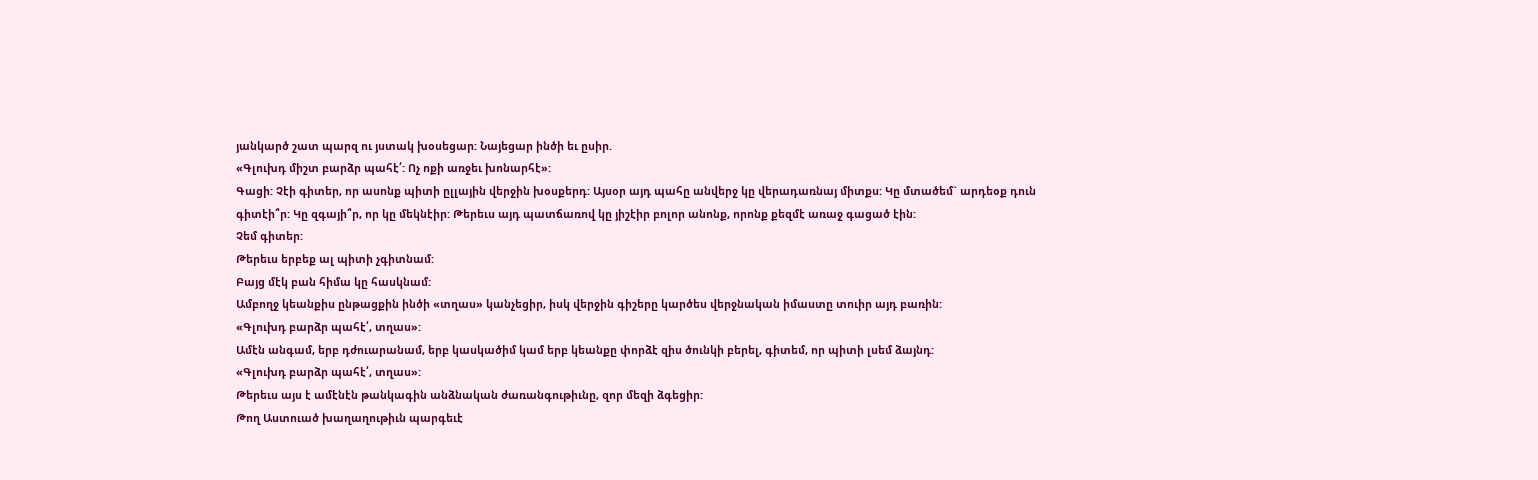յանկարծ շատ պարզ ու յստակ խօսեցար: Նայեցար ինծի եւ ըսիր.
«Գլուխդ միշտ բարձր պահէ՛: Ոչ ոքի առջեւ խոնարհէ»:
Գացի: Չէի գիտեր, որ ասոնք պիտի ըլլային վերջին խօսքերդ: Այսօր այդ պահը անվերջ կը վերադառնայ միտքս: Կը մտածեմ` արդեօք դուն գիտէի՞ր: Կը զգայի՞ր, որ կը մեկնէիր: Թերեւս այդ պատճառով կը յիշէիր բոլոր անոնք, որոնք քեզմէ առաջ գացած էին:
Չեմ գիտեր:
Թերեւս երբեք ալ պիտի չգիտնամ:
Բայց մէկ բան հիմա կը հասկնամ:
Ամբողջ կեանքիս ընթացքին ինծի «տղաս» կանչեցիր, իսկ վերջին գիշերը կարծես վերջնական իմաստը տուիր այդ բառին:
«Գլուխդ բարձր պահէ՛, տղաս»:
Ամէն անգամ, երբ դժուարանամ, երբ կասկածիմ կամ երբ կեանքը փորձէ զիս ծունկի բերել, գիտեմ, որ պիտի լսեմ ձայնդ:
«Գլուխդ բարձր պահէ՛, տղաս»:
Թերեւս այս է ամէնէն թանկագին անձնական ժառանգութիւնը, զոր մեզի ձգեցիր:
Թող Աստուած խաղաղութիւն պարգեւէ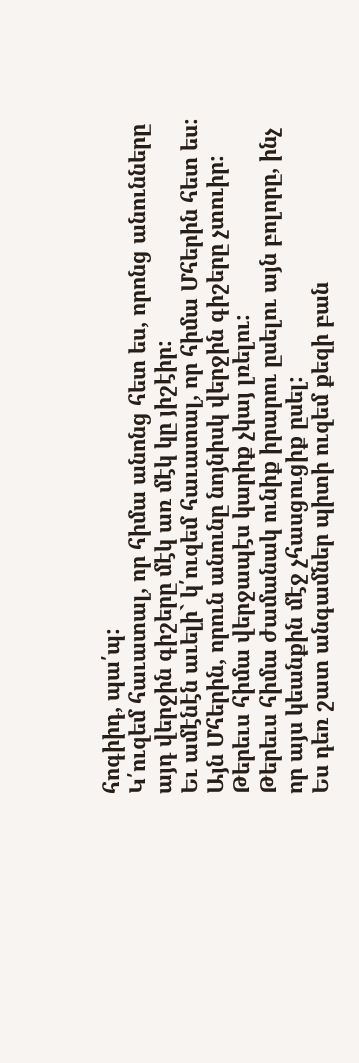հոգիիդ, պա՛պ:
Կ՛ուզեմ հաւատալ, որ հիմա անոնց հետ ես, որոնց անունները այդ վերջին գիշերը մէկ առ մէկ կը յիշէիր:
Եւ ամէնէն աւելի` կ՛ուզեմ հաւատալ, որ հիմա Մհերին հետ ես:
Այն Մհերին, որուն անունը նոյնիսկ վերջին գիշերը չտուիր:
Թերեւս հիմա վերջապէս կարիք չկայ լռելու:
Թերեւս հիմա ժամանակ ունիք իրարու ըսելու այն բոլորը, ինչ որ այս կեանքին մէջ չհասցուցիք ըսել:
Ես դեռ շատ անգամներ պիտի ուզեմ քեզի բան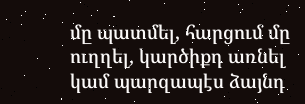մը պատմել, հարցում մը ուղղել, կարծիքդ առնել կամ պարզապէս ձայնդ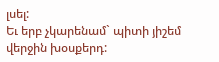լսել:
Եւ երբ չկարենամ` պիտի յիշեմ վերջին խօսքերդ: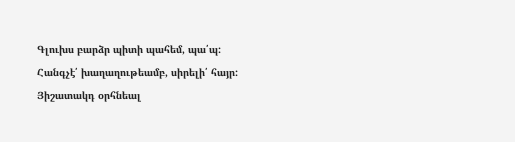Գլուխս բարձր պիտի պահեմ, պա՛պ:
Հանգչէ՛ խաղաղութեամբ, սիրելի՛ հայր:
Յիշատակդ օրհնեալ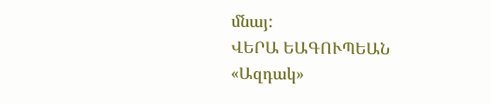մնայ:
ՎԵՐԱ ԵԱԳՈՒՊԵԱՆ
«Ազդակ»